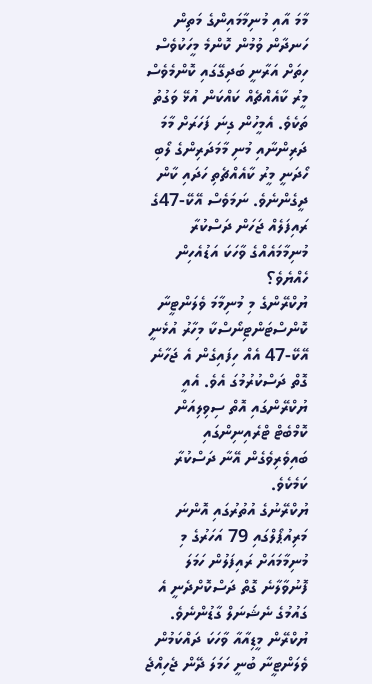މާމަ އާއި މުނިމާމައިންގެ މަތިން ހަނދާން ވުމުން ކޮންމެ މީހަކުވެސް ހިތަށް އަރާނީ ބަދިގޭގައި ކޮންމެވެސް މީރު ކާއެއްޗެއް ކައްކަން އުޅޭ ވަގުތު ތަކެވެ. އެމީހުން ގިނަ ފަހަރަށް މާމަ ދަރިންނާއި މުނި މާމަދަރިންގެ ލޯބި ހޯދަނީ މީރު ކާއެއްޗެތި ހަދައި ކާން ދީގެންނެވެ. ނަމަވެސް އޭކޭ-47ގެ ރައިފަލެއް ޖަހަން ދަސްކުރާ މުނިމާމައެއްގެ ވާހަކަ އަޑުއެހިން ހެއްޔެވެ؟
ޔުކްރޭންގެ މި މުނިމާމަ ވެލަންޓީނާ ކޮންސްޓަންޓިނޯސްކާ މިހާރު އުޅެނީ އޭކޭ-47 އެއް ހިފައިގެން އެ ޖަހާނެ ގޮތް ދަސްކުރުމުގަ އެވެ. އެއީ ޔުކްރޭންގައި އޮތް ސިވިލިއަން ކޮމްބެޓް ޓްރެއިނިންގައި ބައިވެރިވެގެން އޭނާ ދަސްކުރާ ކަމެކެވެ.
ޔުކްރޭނުގެ އުތުރުގައި އޮންނަ މަރިއުޕޯލްގައި 79 އަހަރުގެ މި މުނިމާމައަށް ރައިފަލުން ހަމަލަ ފޮނުވާލާނެ ގޮތް ދަސްކޮށްދެނީ އެ ގައުމުގެ ނެޝަނަލް ގާޑުންނެވެ.
ޔުކްރޭން މީޑިއާއާ ވާހަކަ ދައްކަމުން ވެލަންޓީނާ ބުނީ ހަމަލަ ދޭން ޖެހިއްޖެ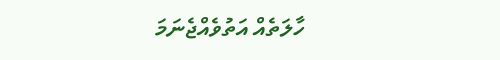ހާލަތެއް އަތުވެއްޖެނަމަ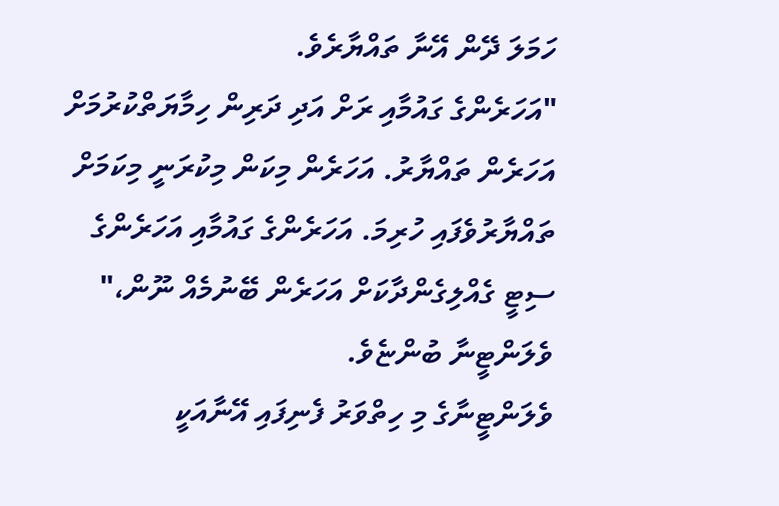ހަމަލަ ދޭން އޭނާ ތައްޔާރެވެ.
"އަހަރެންގެ ގައުމާއި ރަށް އަދި ދަރިން ހިމާޔަތްކުރުމަށް އަހަރެން ތައްޔާރު. އަހަރެން މިކަން މިކުރަނީ މިކަމަށް ތައްޔާރުވެފައި ހުރިމަ. އަހަރެންގެ ގައުމާއި އަހަރެންގެ ސިޓީ ގެއްލިގެންދާކަށް އަހަރެން ބޭނުމެއް ނޫން،" ވެލަންޓީނާ ބުންޏެވެ.
ވެލަންޓީނާގެ މި ހިތްވަރު ފެނިފައި އޭނާއަކީ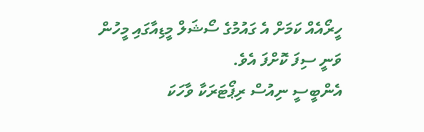ހީރޯއެއް ކަމަށް އެ ގައުމުގެ ސޯޝަލް މީޑިއާގައި މީހުން ވަނީ ސިފަ ކޮށްފަ އެވެ.
އެންބީސީ ނިއުސް ރިޕޯޓަރަކާ ވާހަކަ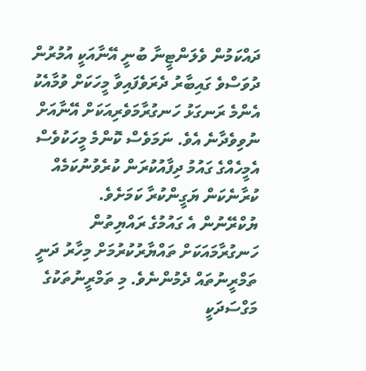ދައްކަމުން ވެލަންޓީނާ ބުނީ އޭނާއަކީ އުމުރުން ދުވަސްވެ ގައިބާރު ދެރަވެފައިވާ މީހަކަށް ވުމާއެކު އެންމެ ރަނގަޅު ހަނގުރާމަވެރިއަކަށް އޭނާއަށް ނުވިވެދާނެ އެވެ. ނަމަވެސް ކޮންމެ މީހަކުވެސް އެމީހެއްގެ ގައުމު ދިފާއުކުރަން ކުރެވުނުކަމެއް ކުރާނެކަން ޔަގީންކުރާ ކަމަށެވެ.
ޔުކްރޭނުން އެ ގައުމުގެ ރައްޔިތުން ހަނގުރާމައަކަށް ތައްޔާރުކުރުމަށް މިހާރު ދަނީ ތަމްރީނުތައް ދެމުންނެވެ. މި ތަމްރީނުތަކުގެ މަގްސަދަކީ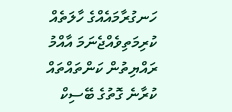ހަނގުރާމައެއްގެ ހާލަތެއް ކުރިމަތިވެއްޖެނަމަ އާއްމު ރައްޔިތުން ކަންތައްތައް ކުރާނެ ގޮތުގެ ބޭސިކް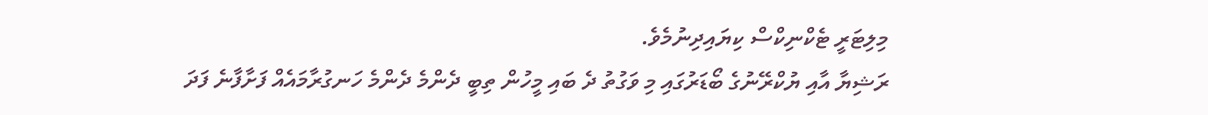މިލިޓަރީ ޓެކްނިކްސް ކިޔައިދިނުމެވެ.
ރަޝިޔާ އާއި ޔުކްރޭނުގެ ބޯޑަރުގައި މި ވަގުތު ދެ ބައި މީހުން ތިބީ ދެންމެ ދެންމެ ހަނގުރާމައެއް ފަށާފާނެ ފަދަ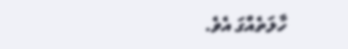ހާލަތެއްގަ އެވެ.